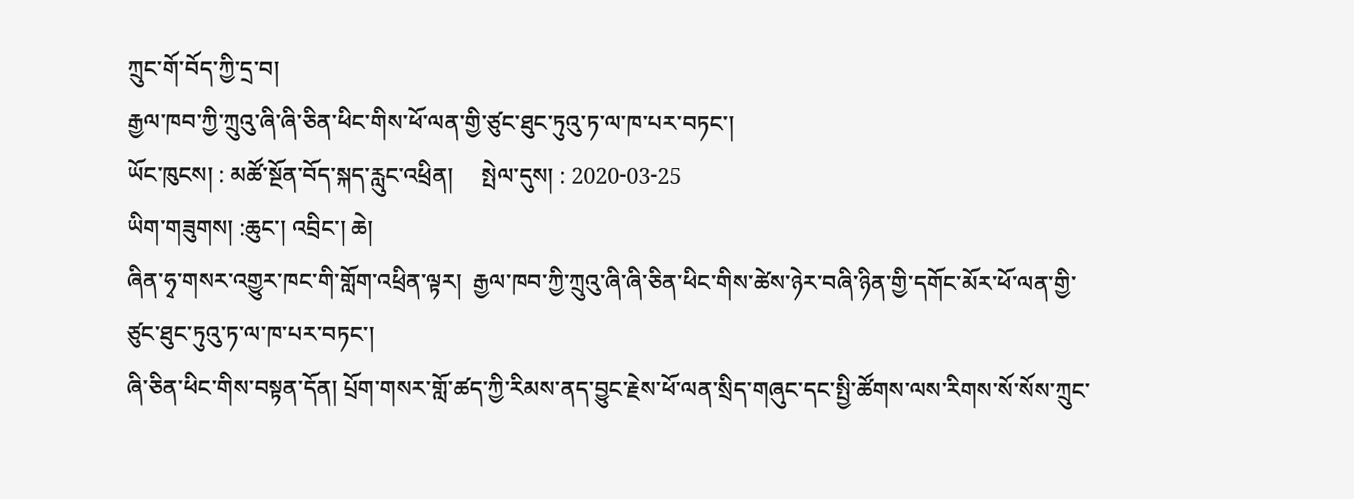ཀྲུང་གོ་བོད་ཀྱི་དྲ་བ།
རྒྱལ་ཁབ་ཀྱི་ཀྲུའུ་ཞི་ཞི་ཅིན་ཕིང་གིས་ཕོ་ལན་གྱི་ཙུང་ཐུང་ཏུའུ་ཏ་ལ་ཁ་པར་བཏང་།
ཡོང་ཁུངས། : མཚོ་སྔོན་བོད་སྐད་རླུང་འཕྲིན།     སྤེལ་དུས། : 2020-03-25
ཡིག་གཟུགས། :ཆུང་། འབྲིང་། ཆེ།
ཞིན་ཧྭ་གསར་འགྱུར་ཁང་གི་གློག་འཕྲིན་ལྟར།  རྒྱལ་ཁབ་ཀྱི་ཀྲུའུ་ཞི་ཞི་ཅིན་ཕིང་གིས་ཚེས་ཉེར་བཞི་ཉིན་གྱི་དགོང་མོར་ཕོ་ལན་གྱི་ཙུང་ཐུང་ཏུའུ་ཏ་ལ་ཁ་པར་བཏང་།
ཞི་ཅིན་ཕིང་གིས་བསྟན་དོན། པྲོག་གསར་གློ་ཚད་ཀྱི་རིམས་ནད་བྱུང་རྗེས་ཕོ་ལན་སྲིད་གཞུང་དང་སྤྱི་ཚོགས་ལས་རིགས་སོ་སོས་ཀྲུང་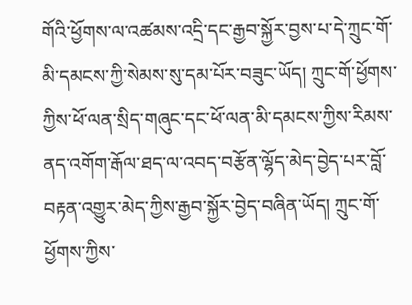གོའི་ཕྱོགས་ལ་འཚམས་འདྲི་དང་རྒྱབ་སྐྱོར་བྱས་པ་དེ་ཀྲུང་གོ་མི་དམངས་ཀྱི་སེམས་སུ་དམ་པོར་བཟུང་ཡོད། ཀྲུང་གོ་ཕྱོགས་ཀྱིས་ཕོ་ལན་སྲིད་གཞུང་དང་ཕོ་ལན་མི་དམངས་ཀྱིས་རིམས་ནད་འགོག་རྒོལ་ཐད་ལ་འབད་བརྩོན་ལྷོད་མེད་བྱེད་པར་བློ་བརྟན་འགྱུར་མེད་ཀྱིས་རྒྱབ་སྐྱོར་བྱེད་བཞིན་ཡོད། ཀྲུང་གོ་ཕྱོགས་ཀྱིས་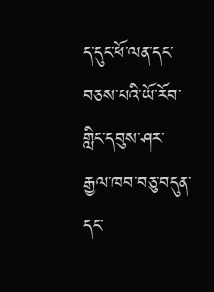ད་དུང་ཕོ་ལན་དང་བཅས་པའི་ཡོ་རོབ་གླིང་དབུས་ཤར་རྒྱལ་ཁབ་བཅུ་བདུན་དང་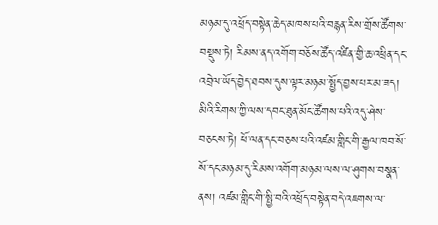མཉམ་དུ་འཕྲོད་བསྟེན་ཆེད་མཁས་པའི་བརྙན་རིས་གྲོས་ཚོགས་བསྡུས་ཏེ། རིམས་ནད་འགོག་བཅོས་ཚོད་འཛིན་གྱི་ཆ་འཕྲིན་དང་འབྲེལ་ཡོད་བྱེད་ཐབས་དུས་ལྟར་མཉམ་སྤྱོད་བྱས་པར་མ་ཟད། མིའི་རིགས་ཀྱི་ལས་དབང་ཐུན་མོང་ཚོགས་པའི་འདུ་ཤེས་བཅངས་ཏེ། ཕོ་ལན་དང་བཅས་པའི་འཛམ་གླིང་གི་རྒྱལ་ཁབ་སོ་སོ་དང་མཉམ་དུ་རིམས་འགོག་མཉམ་ལས་ལ་ཤུགས་བསྣན་ནས། འཛམ་གླིང་གི་སྤྱི་བའི་འཕྲོད་བསྟེན་བདེ་འཇགས་ལ་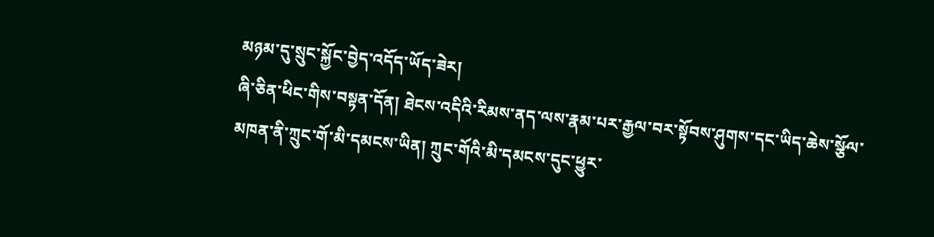མཉམ་དུ་སྲུང་སྐྱོང་བྱེད་འདོད་ཡོད་ཟེར།
ཞི་ཅིན་ཕིང་གིས་བསྟན་དོན། ཐེངས་འདིའི་རིམས་ནད་ལས་རྣམ་པར་རྒྱལ་བར་སྟོབས་ཤུགས་དང་ཡིད་ཆེས་སྩོལ་མཁན་ནི་ཀྲུང་གོ་མི་དམངས་ཡིན། ཀྲུང་གོའི་མི་དམངས་དུང་ཕྱུར་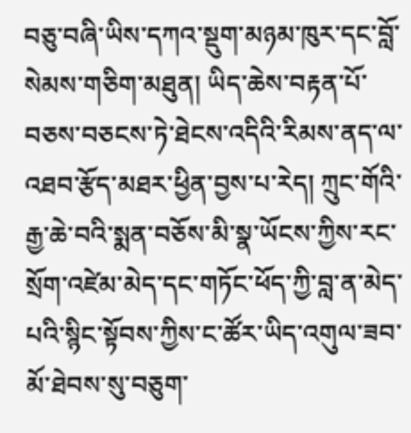བཅུ་བཞི་ཡིས་དཀའ་སྡུག་མཉམ་ཁུར་དང་བློ་སེམས་གཅིག་མཐུན། ཡིད་ཆེས་བརྟན་པོ་བཅས་བཅངས་ཏེ་ཐེངས་འདིའི་རིམས་ནད་ལ་འཐབ་རྩོད་མཐར་ཕྱིན་བྱས་པ་རེད། ཀྲུང་གོའི་རྒྱ་ཆེ་བའི་སྨན་བཅོས་མི་སྣ་ཡོངས་ཀྱིས་རང་སྲོག་འཛེམ་མེད་དང་གཏོང་ཕོད་ཀྱི་བླ་ན་མེད་པའི་སྙིང་སྟོབས་ཀྱིས་ང་ཚོར་ཡིད་འགུལ་ཟབ་མོ་ཐེབས་སུ་བཅུག་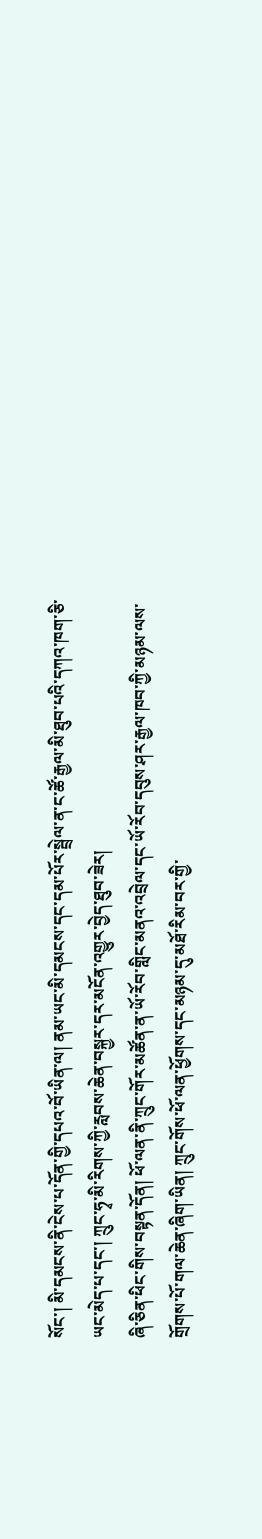སོང་། མི་དམངས་ནི་ངེས་པ་དོན་གྱི་དཔའ་བོ་ཡིན་ལ། ནམ་ཡང་མི་དམངས་དང་དམ་པོར་སྦྲེལ་ན་ང་ཚོ་རྒྱལ་མི་ཐུབ་པའི་དཀའ་ཁག་ཅི་ཡང་མེད་པ་དང་། ཀྲུང་ཧྭ་མི་རིགས་ཀྱི་རླབས་ཆེན་བསྐྱར་དར་མངོན་འགྱུར་བྱེད་ཐུབ་ཟེར།
ཞི་ཅིན་ཕིང་གིས་བསྟན་དོན། ཕོ་ལན་ནི་ཀྲུང་གོར་མཚོན་ན་ཡོ་རོབ་གླིང་མནའ་འབྲེལ་དང་ཡོ་རོབ་དབུས་ཤར་རྒྱལ་ཁབ་ཀྱི་མཉམ་ལས་གྲོགས་པོ་གལ་ཆེན་ཞིག་ཡིན། ཀྲུང་གོས་ཕོ་ལན་ཕྱོགས་དང་མཉམ་དུ་མཐོ་རིམ་བར་གྱི་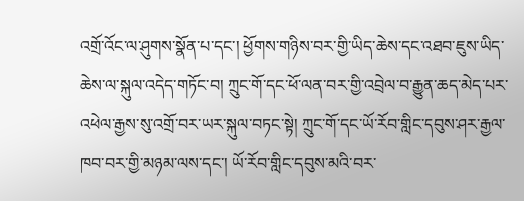འགྲོ་འོང་ལ་ཤུགས་སྣོན་པ་དང་། ཕྱོགས་གཉིས་བར་གྱི་ཡིད་ཆེས་དང་འཐབ་ཇུས་ཡིད་ཆེས་ལ་སྐུལ་འདེད་གཏོང་བ། ཀྲུང་གོ་དང་ཕོ་ལན་བར་གྱི་འབྲེལ་བ་རྒྱུན་ཆད་མེད་པར་འཕེལ་རྒྱས་སུ་འགྲོ་བར་ཡར་སྐུལ་བཏང་སྟེ། ཀྲུང་གོ་དང་ཡོ་རོབ་གླིང་དབུས་ཤར་རྒྱལ་ཁབ་བར་གྱི་མཉམ་ལས་དང་། ཡོ་རོབ་གླིང་དབུས་མའི་བར་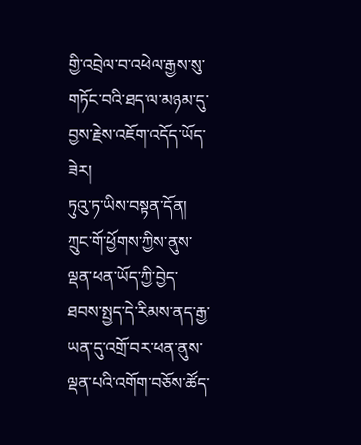གྱི་འབྲེལ་བ་འཕེལ་རྒྱས་སུ་གཏོང་བའི་ཐད་ལ་མཉམ་དུ་བྱས་རྗེས་འཇོག་འདོད་ཡོད་ཟེར།
ཏུའུ་ཏ་ཡིས་བསྟན་དོན། ཀྲུང་གོ་ཕྱོགས་ཀྱིས་ནུས་ལྡན་ཕན་ཡོད་ཀྱི་བྱེད་ཐབས་སྤྱད་དེ་རིམས་ནད་རྒྱ་ཡན་དུ་འགྲོ་བར་ཕན་ནུས་ལྡན་པའི་འགོག་བཅོས་ཚོད་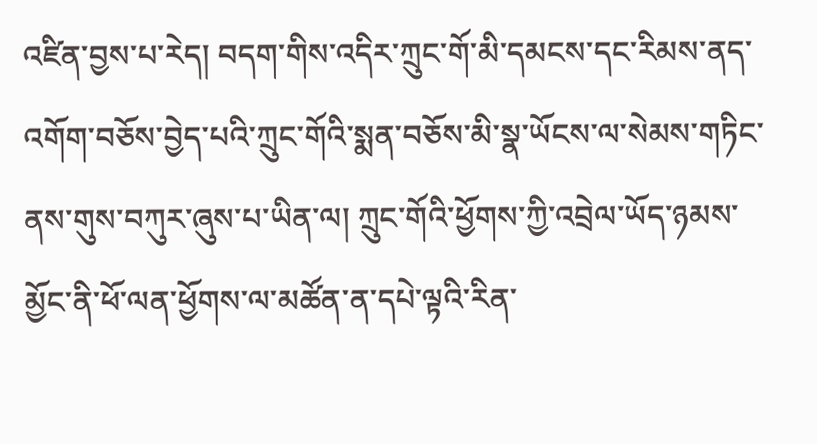འཛིན་བྱས་པ་རེད། བདག་གིས་འདིར་ཀྲུང་གོ་མི་དམངས་དང་རིམས་ནད་འགོག་བཅོས་བྱེད་པའི་ཀྲུང་གོའི་སྨན་བཅོས་མི་སྣ་ཡོངས་ལ་སེམས་གཏིང་ནས་གུས་བཀུར་ཞུས་པ་ཡིན་ལ། ཀྲུང་གོའི་ཕྱོགས་ཀྱི་འབྲེལ་ཡོད་ཉམས་མྱོང་ནི་ཕོ་ལན་ཕྱོགས་ལ་མཚོན་ན་དཔེ་ལྟའི་རིན་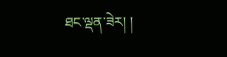ཐང་ལྡན་ཟེར། །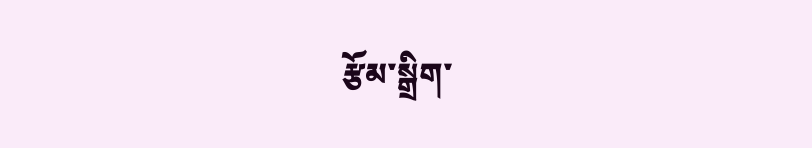རྩོམ་སྒྲིག་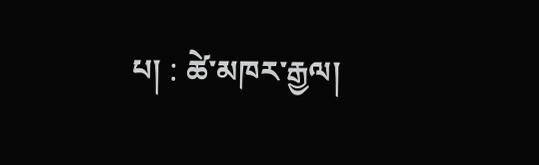པ། : ཚེ་མཁར་རྒྱལ།